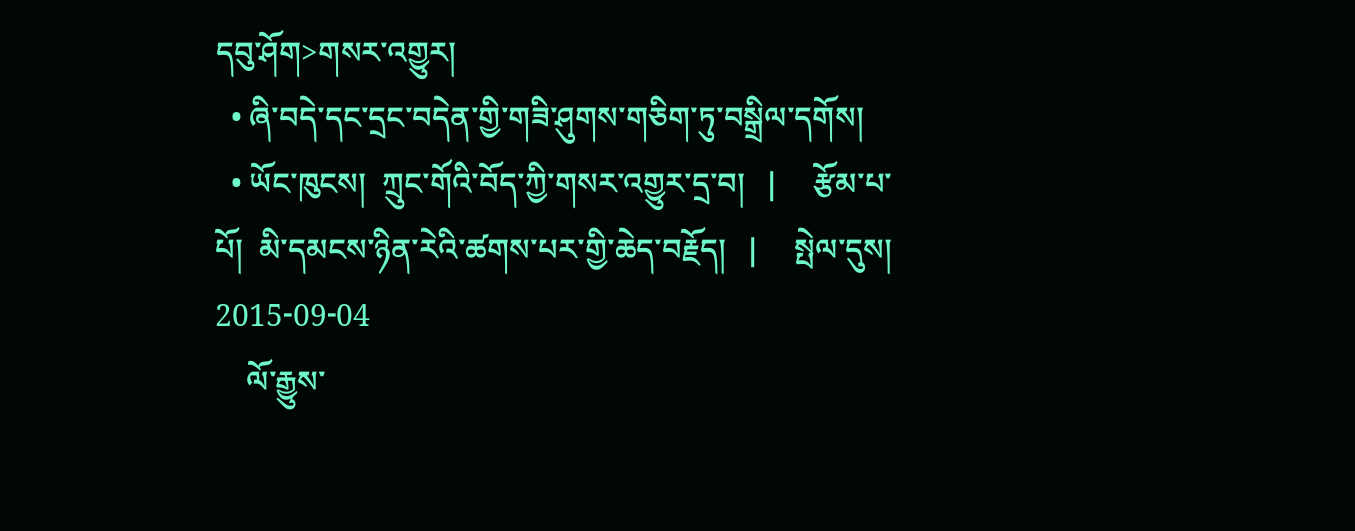དབུ་ཤོག>གསར་འགྱུར།
  • ཞི་བདེ་དང་དྲང་བདེན་གྱི་གཟི་ཤུགས་གཅིག་ཏུ་བསྒྲིལ་དགོས།
  • ཡོང་ཁུངས།  ཀྲུང་གོའི་བོད་ཀྱི་གསར་འགྱུར་དྲ་བ།   |     རྩོམ་པ་པོ།  མི་དམངས་ཉིན་རེའི་ཚགས་པར་གྱི་ཆེད་བརྗོད།   |     སྤེལ་དུས།  2015-09-04
    ལོ་རྒྱུས་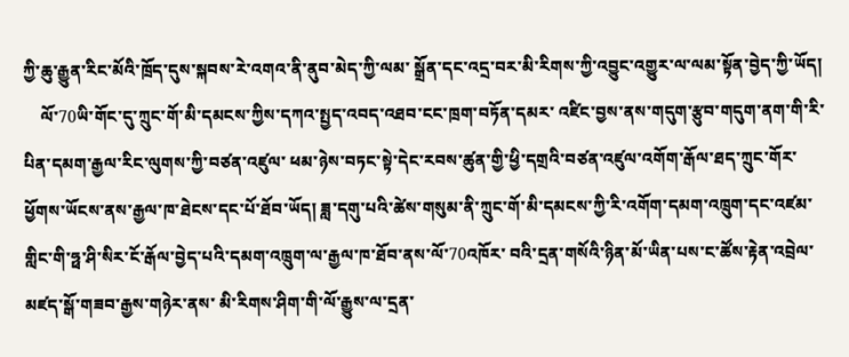ཀྱི་ཆུ་རྒྱུན་རིང་མོའི་ཁྲོད་དུས་སྐབས་རེ་འགའ་ནི་ནུབ་མེད་ཀྱི་ལམ་ སྒྲོན་དང་འདྲ་བར་མི་རིགས་ཀྱི་འབྱུང་འགྱུར་ལ་ལམ་སྟོན་བྱེད་ཀྱི་ཡོད།
    ལོ་70ཡི་གོང་དུ་ཀྲུང་གོ་མི་དམངས་ཀྱིས་དཀའ་སྤྱད་འབད་འཐབ་ངང་ཁྲག་བཏོན་དམར་ འཛིང་བྱས་ནས་གདུག་རྩུབ་གདུག་ནག་གི་རི་པིན་དམག་རྒྱལ་རིང་ལུགས་ཀྱི་བཙན་འཛུལ་ ཕམ་ཉེས་བཏང་སྟེ་དེང་རབས་ཚུན་གྱི་ཕྱི་དགྲའི་བཙན་འཛུལ་འགོག་རྒོལ་ཐད་ཀྲུང་གོར་ ཕྱོགས་ཡོངས་ནས་རྒྱལ་ཁ་ཐེངས་དང་པོ་ཐོབ་ཡོད། ཟླ་དགུ་པའི་ཚེས་གསུམ་ནི་ཀྲུང་གོ་མི་དམངས་ཀྱི་རི་འགོག་དམག་འཁྲུག་དང་འཛམ་ གླིང་གི་ཧྥ་ཤི་སིར་ངོ་རྒོལ་བྱེད་པའི་དམག་འཁྲུག་ལ་རྒྱལ་ཁ་ཐོབ་ནས་ལོ་70འཁོར་ བའི་དྲན་གསོའི་ཉིན་མོ་ཡིན་པས་ང་ཚོས་རྟེན་འབྲེལ་མཛད་སྒོ་གཟབ་རྒྱས་གཉེར་ནས་ མི་རིགས་ཤིག་གི་ལོ་རྒྱུས་ལ་དྲན་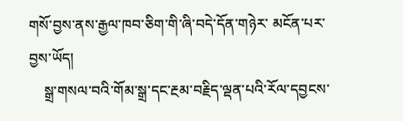གསོ་བྱས་ནས་རྒྱལ་ཁབ་ཅིག་གི་ཞི་བདེ་དོན་གཉེར་ མངོན་པར་བྱས་ཡོད།
    སྒྲ་གསལ་བའི་གོམ་སྒྲ་དང་རྔམ་བརྗིད་ལྡན་པའི་རོལ་དབྱངས་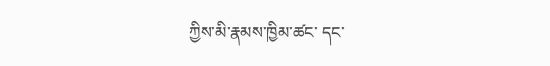ཀྱིས་མི་རྣམས་ཁྱིམ་ཚང་ དང་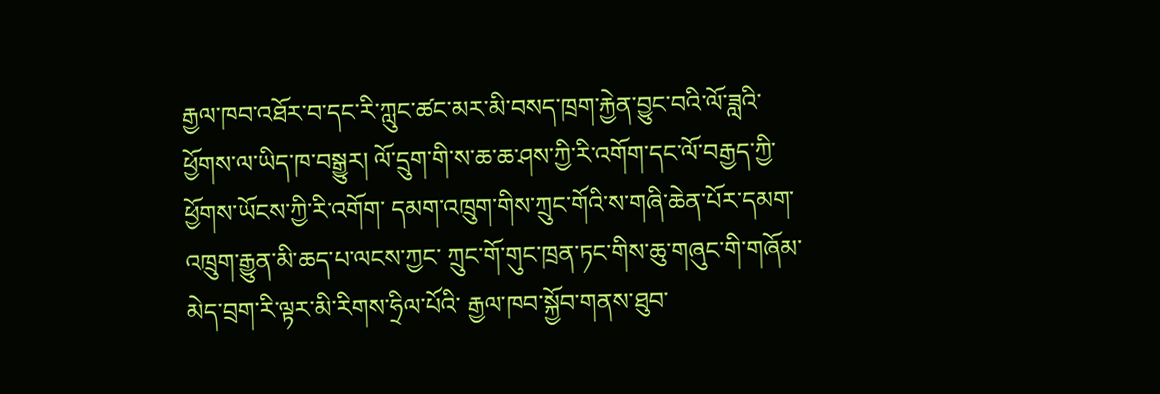རྒྱལ་ཁབ་འཐོར་བ་དང་རི་ཀླུང་ཚང་མར་མི་བསད་ཁྲག་རྐྱེན་བྱུང་བའི་ལོ་ཟླའི་ ཕྱོགས་ལ་ཡིད་ཁ་བསྒྱུར། ལོ་དྲུག་གི་ས་ཆ་ཆ་ཤས་ཀྱི་རི་འགོག་དང་ལོ་བརྒྱད་ཀྱི་ཕྱོགས་ཡོངས་ཀྱི་རི་འགོག་ དམག་འཁྲུག་གིས་ཀྲུང་གོའི་ས་གཞི་ཆེན་པོར་དམག་འཁྲུག་རྒྱུན་མི་ཆད་པ་ལངས་ཀྱང་ ཀྲུང་གོ་གུང་ཁྲན་ཏང་གིས་ཆུ་གཞུང་གི་གཞོམ་མེད་བྲག་རི་ལྟར་མི་རིགས་ཧྲིལ་པོའི་ རྒྱལ་ཁབ་སྐྱོབ་གནས་ཐུབ་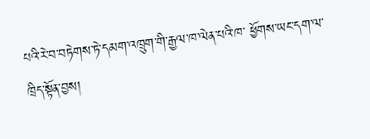པའི་རེ་བ་བཏེགས་ཏེ་དམག་འཁྲུག་གི་རྒྱལ་ཁ་ལེན་པའི་ཁ་ ཕྱོགས་ཡང་དག་ལ་ཁྲིད་སྟོན་བྱས།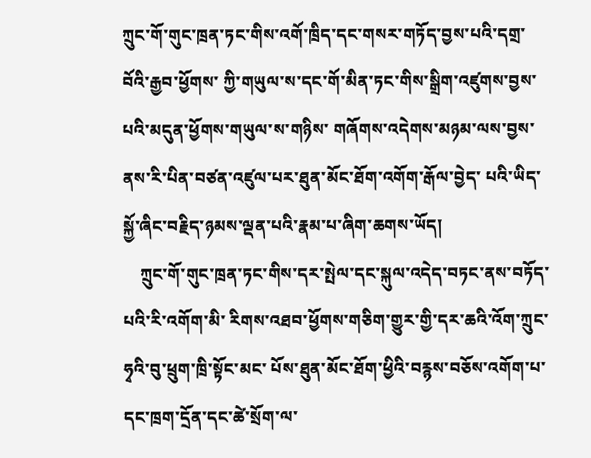ཀྲུང་གོ་གུང་ཁྲན་ཏང་གིས་འགོ་ཁྲིད་དང་གསར་གཏོད་བྱས་པའི་དགྲ་བོའི་རྒྱབ་ཕྱོགས་ ཀྱི་གཡུལ་ས་དང་གོ་མིན་ཏང་གིས་སྒྲིག་འཛུགས་བྱས་པའི་མདུན་ཕྱོགས་གཡུལ་ས་གཉིས་ གཞོགས་འདེགས་མཉམ་ལས་བྱས་ནས་རི་པིན་བཙན་འཛུལ་པར་ཐུན་མོང་ཐོག་འགོག་རྒོལ་བྱེད་ པའི་ཡིད་སྐྱོ་ཞིང་བརྗིད་ཉམས་ལྡན་པའི་རྣམ་པ་ཞིག་ཆགས་ཡོད།
    ཀྲུང་གོ་གུང་ཁྲན་ཏང་གིས་དར་སྤེལ་དང་སྐུལ་འདེད་བཏང་ནས་བཏོད་པའི་རི་འགོག་མི་ རིགས་འཐབ་ཕྱོགས་གཅིག་གྱུར་གྱི་དར་ཆའི་འོག་ཀྲུང་ཧྭའི་བུ་ཕྲུག་ཁྲི་སྟོང་མང་ པོས་ཐུན་མོང་ཐོག་ཕྱིའི་བརྙས་བཅོས་འགོག་པ་དང་ཁྲག་དྲོན་དང་ཚེ་སྲོག་ལ་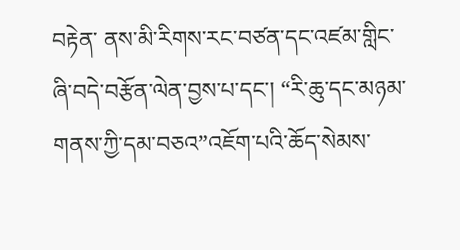བརྟེན་ ནས་མི་རིགས་རང་བཙན་དང་འཛམ་གླིང་ཞི་བདེ་བརྩོན་ལེན་བྱས་པ་དང་། “རི་ཆུ་དང་མཉམ་གནས་ཀྱི་དམ་བཅའ”འཇོག་པའི་ཆོད་སེམས་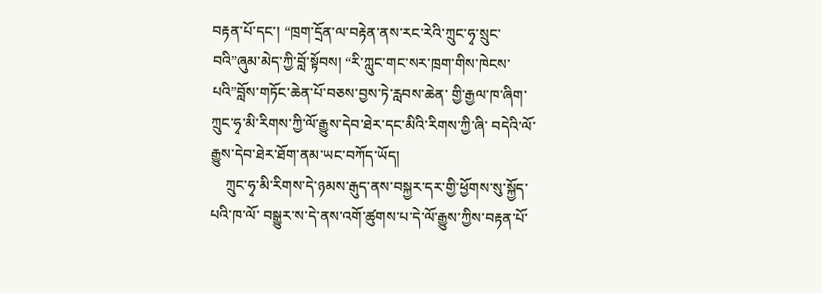བརྟན་པོ་དང་། “ཁྲག་དྲོན་ལ་བརྟེན་ནས་རང་རེའི་ཀྲུང་ཧྭ་སྲུང་བའི”ཞུམ་མེད་ཀྱི་བློ་སྟོབས། “རི་ཀླུང་གང་སར་ཁྲག་གིས་ཁེངས་པའི”བློས་གཏོང་ཆེན་པོ་བཅས་བྱས་ཏེ་རླབས་ཆེན་ གྱི་རྒྱལ་ཁ་ཞིག་ཀྲུང་ཧྭ་མི་རིགས་ཀྱི་ལོ་རྒྱུས་དེབ་ཐེར་དང་མིའི་རིགས་ཀྱི་ཞི་ བདེའི་ལོ་རྒྱུས་དེབ་ཐེར་ཐོག་ནམ་ཡང་བཀོད་ཡོད།
    ཀྲུང་ཧྭ་མི་རིགས་དེ་ཉམས་རྒུད་ནས་བསྐྱར་དར་གྱི་ཕྱོགས་སུ་སྐྱོད་པའི་ཁ་ལོ་ བསྒྱུར་ས་དེ་ནས་འགོ་ཚུགས་པ་དེ་ལོ་རྒྱུས་ཀྱིས་བརྟན་པོ་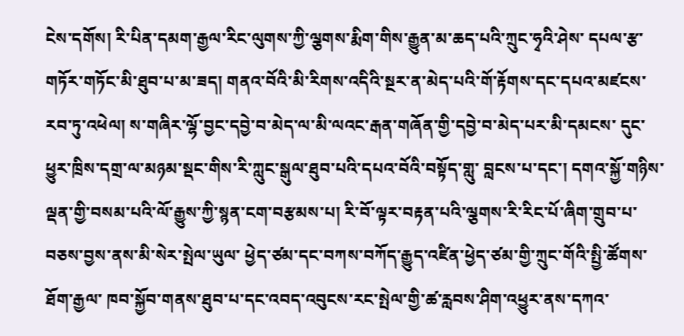ངེས་དགོས། རི་པིན་དམག་རྒྱལ་རིང་ལུགས་ཀྱི་ལྕགས་རྨིག་གིས་རྒྱུན་མ་ཆད་པའི་ཀྲུང་ཧྭའི་ཤེས་ དཔལ་རྩ་གཏོར་གཏོང་མི་ཐུབ་པ་མ་ཟད། གནའ་བོའི་མི་རིགས་འདིའི་སྔར་ན་མེད་པའི་གོ་རྟོགས་དང་དཔའ་མཛངས་རབ་ཏུ་འཕེལ། ས་གཞིར་ལྷོ་བྱང་དབྱེ་བ་མེད་ལ་མི་ལའང་རྒན་གཞོན་གྱི་དབྱེ་བ་མེད་པར་མི་དམངས་ དུང་ཕྱུར་ཁྲིས་དགྲ་ལ་མཉམ་སྡང་གིས་རི་ཀླུང་སྒུལ་ཐུབ་པའི་དཔའ་བོའི་བསྟོད་གླུ་ བླངས་པ་དང་། དགའ་སྐྱོ་གཉིས་ལྡན་གྱི་བསམ་པའི་ལོ་རྒྱུས་ཀྱི་སྙན་ངག་བརྩམས་པ། རི་བོ་ལྟར་བརྟན་པའི་ལྕགས་རི་རིང་པོ་ཞིག་གྲུབ་པ་བཅས་བྱས་ནས་མི་སེར་སྤེལ་ཡུལ་ ཕྱེད་ཙམ་དང་བཀས་བཀོད་རྒྱུད་འཛིན་ཕྱེད་ཙམ་གྱི་ཀྲུང་གོའི་སྤྱི་ཚོགས་ཐོག་རྒྱལ་ ཁབ་སྐྱོབ་གནས་ཐུབ་པ་དང་འབད་འབུངས་རང་སྤེལ་གྱི་ཚ་རླབས་ཤིག་འཕྱུར་ནས་དཀའ་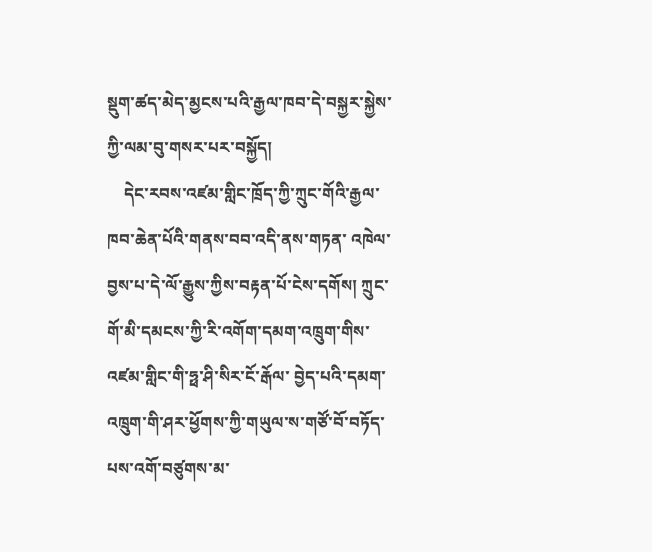སྡུག་ཚད་མེད་མྱངས་པའི་རྒྱལ་ཁབ་དེ་བསྐྱར་སྐྱེས་ཀྱི་ལམ་བུ་གསར་པར་བསྐྱོད།
    དེང་རབས་འཛམ་གླིང་ཁྲོད་ཀྱི་ཀྲུང་གོའི་རྒྱལ་ཁབ་ཆེན་པོའི་གནས་བབ་འདི་ནས་གཏན་ འཁེལ་བྱས་པ་དེ་ལོ་རྒྱུས་ཀྱིས་བརྟན་པོ་ངེས་དགོས། ཀྲུང་གོ་མི་དམངས་ཀྱི་རི་འགོག་དམག་འཁྲུག་གིས་འཛམ་གླིང་གི་ཧྥ་ཤི་སིར་ངོ་རྒོལ་ བྱེད་པའི་དམག་འཁྲུག་གི་ཤར་ཕྱོགས་ཀྱི་གཡུལ་ས་གཙོ་བོ་བཏོད་པས་འགོ་བཙུགས་མ་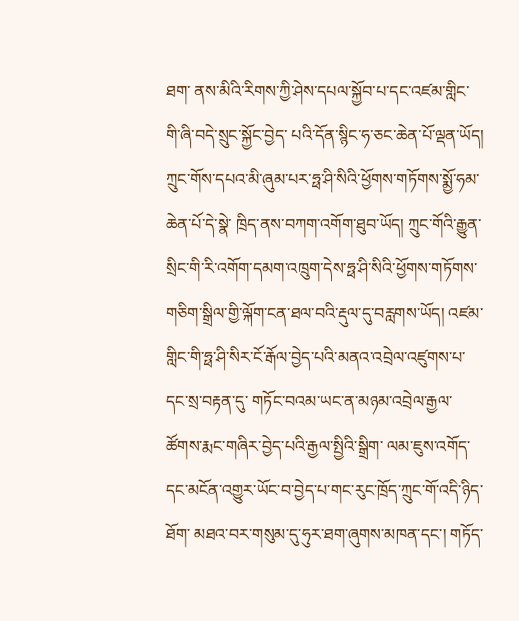ཐག་ ནས་མིའི་རིགས་ཀྱི་ཤེས་དཔལ་སྐྱོབ་པ་དང་འཛམ་གླིང་གི་ཞི་བདེ་སྲུང་སྐྱོང་བྱེད་ པའི་དོན་སྙིང་ཧ་ཅང་ཆེན་པོ་ལྡན་ཡོད། ཀྲུང་གོས་དཔའ་མི་ཞུམ་པར་ཧྥ་ཤི་སིའི་ཕྱོགས་གཏོགས་སྨྱོ་ཧམ་ཆེན་པོ་དེ་སྣེ་ ཁྲིད་ནས་བཀག་འགོག་ཐུབ་ཡོད། ཀྲུང་གོའི་རྒྱུན་སྲིང་གི་རི་འགོག་དམག་འཁྲུག་དེས་ཧྥ་ཤི་སིའི་ཕྱོགས་གཏོགས་ གཅིག་སྒྲིལ་གྱི་ལྐོག་ངན་ཐལ་བའི་རྡུལ་དུ་བརླགས་ཡོད། འཛམ་གླིང་གི་ཧྥ་ཤི་སིར་ངོ་རྒོལ་བྱེད་པའི་མནའ་འབྲེལ་འཛུགས་པ་དང་སྲ་བརྟན་དུ་ གཏོང་བའམ་ཡང་ན་མཉམ་འབྲེལ་རྒྱལ་ཚོགས་རྨང་གཞིར་བྱེད་པའི་རྒྱལ་སྤྱིའི་སྒྲིག་ ལམ་ཇུས་འགོད་དང་མངོན་འགྱུར་ཡོང་བ་བྱེད་པ་གང་རུང་ཁྲོད་ཀྲུང་གོ་འདི་ཉིད་ཐོག་ མཐའ་བར་གསུམ་དུ་ཧུར་ཐག་ཞུགས་མཁན་དང་། གཏོད་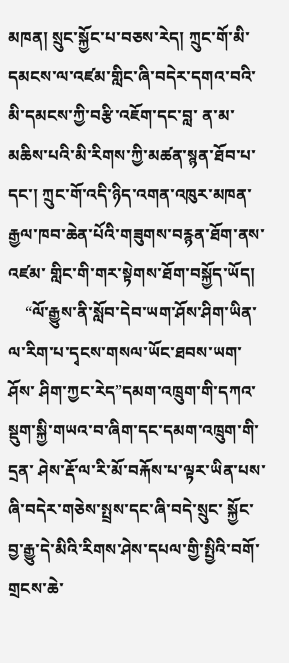མཁན། སྲུང་སྐྱོང་པ་བཅས་རེད། ཀྲུང་གོ་མི་དམངས་ལ་འཛམ་གླིང་ཞི་བདེར་དགའ་བའི་མི་དམངས་ཀྱི་བརྩི་འཇོག་དང་བླ་ ན་མ་མཆིས་པའི་མི་རིགས་ཀྱི་མཚན་སྙན་ཐོབ་པ་དང་། ཀྲུང་གོ་འདི་ཉིད་འགན་འཁུར་མཁན་རྒྱལ་ཁབ་ཆེན་པོའི་གཟུགས་བརྙན་ཐོག་ནས་འཛམ་ གླིང་གི་གར་སྟེགས་ཐོག་བསྐྱོད་ཡོད།
    “ལོ་རྒྱུས་ནི་སློབ་དེབ་ཡག་ཤོས་ཤིག་ཡིན་ལ་རིག་པ་དྭངས་གསལ་ཡོང་ཐབས་ཡག་ཤོས་ ཤིག་ཀྱང་རེད”དམག་འཁྲུག་གི་དཀའ་སྡུག་སྐྱི་གཡའ་བ་ཞིག་དང་དམག་འཁྲུག་གི་དྲན་ ཤེས་རྡོ་ལ་རི་མོ་བརྐོས་པ་ལྟར་ཡིན་པས་ཞི་བདེར་གཅེས་སྤྲས་དང་ཞི་བདེ་སྲུང་ སྐྱོང་བྱ་རྒྱུ་དེ་མིའི་རིགས་ཤེས་དཔལ་གྱི་སྤྱིའི་བགོ་གྲངས་ཆེ་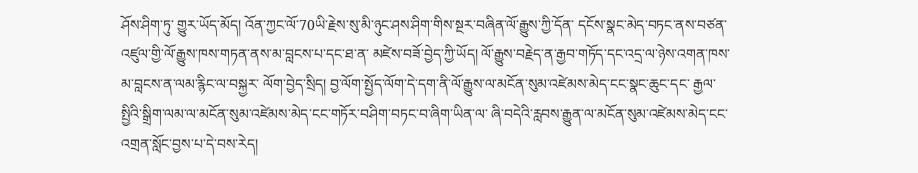ཤོས་ཤིག་ཏུ་ གྱུར་ཡོད་མོད། འོན་ཀྱང་ལོ་70ཡི་རྗེས་སུ་མི་ཉུང་ཤས་ཤིག་གིས་སྔར་བཞིན་ལོ་རྒྱུས་ཀྱི་དོན་ དངོས་སྣང་མེད་བཏང་ནས་བཙན་འཛུལ་གྱི་ལོ་རྒྱུས་ཁས་གཏན་ནས་མ་བླངས་པ་དང་ཐ་ན་ མཛེས་བཟོ་བྱེད་ཀྱི་ཡོད། ལོ་རྒྱུས་བརྗེད་ན་རྒྱབ་གཏོད་དང་འདྲ་ལ་ཉེས་འགན་ཁས་མ་བླངས་ན་ལམ་རྙིང་ལ་བསྐྱར་ ལོག་བྱེད་སྲིད། བྱ་ལོག་སྤྱོད་ལོག་དེ་དག་ནི་ལོ་རྒྱུས་ལ་མངོན་སུམ་འཛེམས་མེད་ངང་སྣང་ཆུང་དང་ རྒྱལ་སྤྱིའི་སྒྲིག་ལམ་ལ་མངོན་སུམ་འཛེམས་མེད་ངང་གཏོར་བཤིག་བཏང་བ་ཞིག་ཡིན་ལ་ ཞི་བདེའི་རླབས་རྒྱུན་ལ་མངོན་སུམ་འཛེམས་མེད་ངང་འགྲན་སློང་བྱས་པ་དེ་བས་རེད།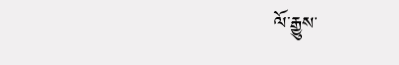ལོ་རྒྱུས་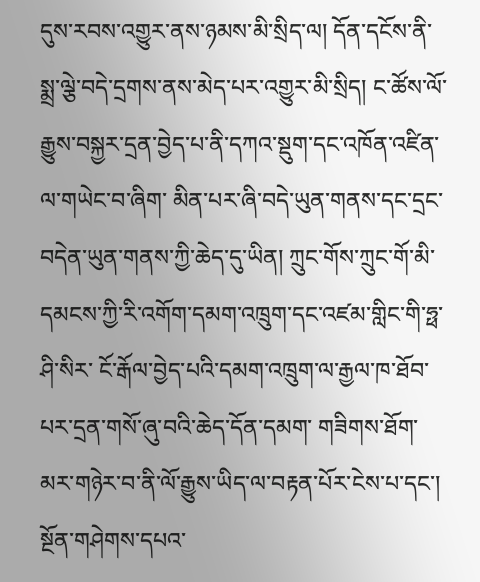དུས་རབས་འགྱུར་ནས་ཉམས་མི་སྲིད་ལ། དོན་དངོས་ནི་སྨྲ་ལྕེ་བདེ་དྲགས་ནས་མེད་པར་འགྱུར་མི་སྲིད། ང་ཚོས་ལོ་རྒྱུས་བསྐྱར་དྲན་བྱེད་པ་ནི་དཀའ་སྡུག་དང་འཁོན་འཛིན་ལ་གཡེང་བ་ཞིག་ མིན་པར་ཞི་བདེ་ཡུན་གནས་དང་དྲང་བདེན་ཡུན་གནས་ཀྱི་ཆེད་དུ་ཡིན། ཀྲུང་གོས་ཀྲུང་གོ་མི་དམངས་ཀྱི་རི་འགོག་དམག་འཁྲུག་དང་འཛམ་གླིང་གི་ཧྥ་ཤི་སིར་ ངོ་རྒོལ་བྱེད་པའི་དམག་འཁྲུག་ལ་རྒྱལ་ཁ་ཐོབ་པར་དྲན་གསོ་ཞུ་བའི་ཆེད་དོན་དམག་ གཟིགས་ཐོག་མར་གཉེར་བ་ནི་ལོ་རྒྱུས་ཡིད་ལ་བརྟན་པོར་ངེས་པ་དང་། སྔོན་གཤེགས་དཔའ་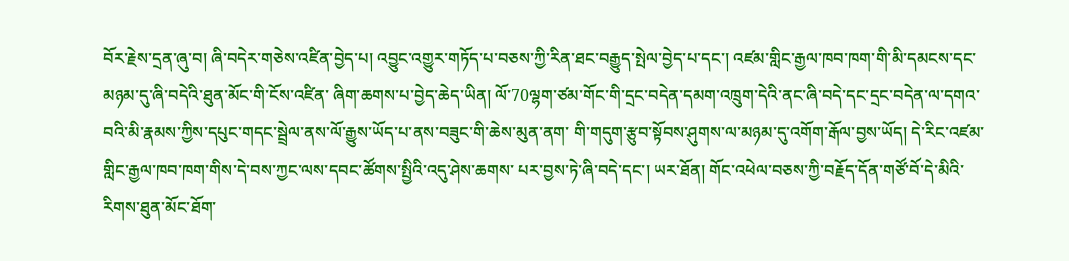བོར་རྗེས་དྲན་ཞུ་བ། ཞི་བདེར་གཅེས་འཛིན་བྱེད་པ། འབྱུང་འགྱུར་གཏོད་པ་བཅས་ཀྱི་རིན་ཐང་བརྒྱུད་སྤེལ་བྱེད་པ་དང་། འཛམ་གླིང་རྒྱལ་ཁབ་ཁག་གི་མི་དམངས་དང་མཉམ་དུ་ཞི་བདེའི་ཐུན་མོང་གི་ངོས་འཛིན་ ཞིག་ཆགས་པ་བྱེད་ཆེད་ཡིན། ལོ་70ལྷག་ཙམ་གོང་གི་དྲང་བདེན་དམག་འཁྲུག་དེའི་ནང་ཞི་བདེ་དང་དྲང་བདེན་ལ་དགའ་ བའི་མི་རྣམས་ཀྱིས་དཔུང་གདང་སྦྲེལ་ནས་ལོ་རྒྱུས་ཡོད་པ་ནས་བཟུང་གི་ཆེས་མུན་ནག་ གི་གདུག་རྩུབ་སྟོབས་ཤུགས་ལ་མཉམ་དུ་འགོག་རྒོལ་བྱས་ཡོད། དེ་རིང་འཛམ་གླིང་རྒྱལ་ཁབ་ཁག་གིས་དེ་བས་ཀྱང་ལས་དབང་ཚོགས་སྤྱིའི་འདུ་ཤེས་ཆགས་ པར་བྱས་ཏེ་ཞི་བདེ་དང་། ཡར་ཐོན། གོང་འཕེལ་བཅས་ཀྱི་བརྗོད་དོན་གཙོ་བོ་དེ་མིའི་རིགས་ཐུན་མོང་ཐོག་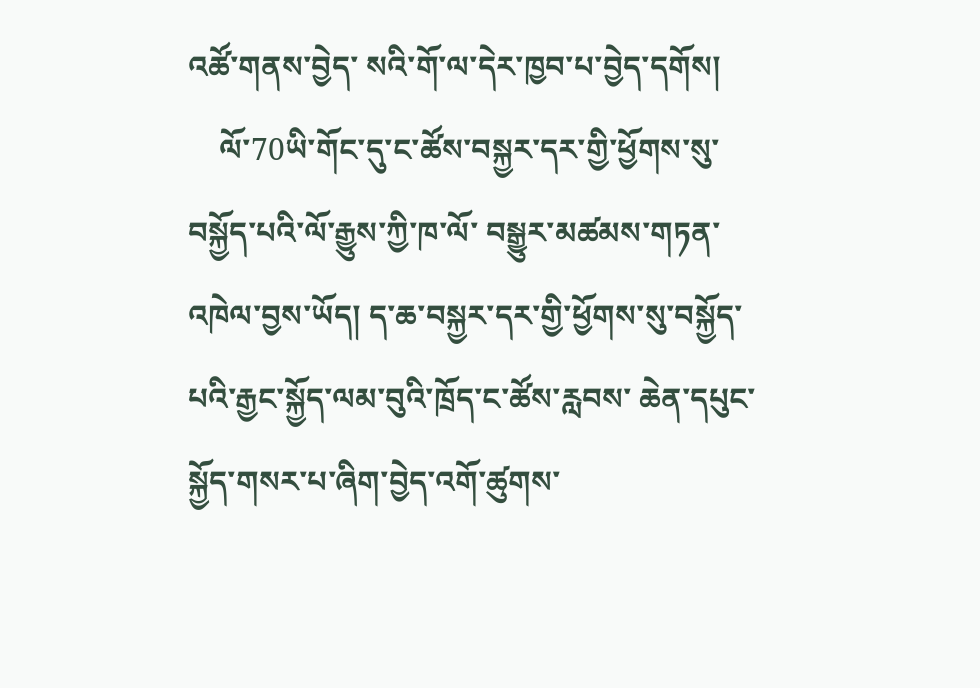འཚོ་གནས་བྱེད་ སའི་གོ་ལ་དེར་ཁྱབ་པ་བྱེད་དགོས།
    ལོ་70ཡི་གོང་དུ་ང་ཚོས་བསྐྱར་དར་གྱི་ཕྱོགས་སུ་བསྐྱོད་པའི་ལོ་རྒྱུས་ཀྱི་ཁ་ལོ་ བསྒྱུར་མཚམས་གཏན་འཁེལ་བྱས་ཡོད། ད་ཆ་བསྐྱར་དར་གྱི་ཕྱོགས་སུ་བསྐྱོད་པའི་རྒྱང་སྐྱོད་ལམ་བུའི་ཁྲོད་ང་ཚོས་རླབས་ ཆེན་དཔུང་སྐྱོད་གསར་པ་ཞིག་བྱེད་འགོ་ཚུགས་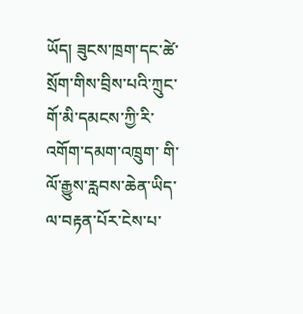ཡོད། ཟུངས་ཁྲག་དང་ཚེ་སྲོག་གིས་བྲིས་པའི་ཀྲུང་གོ་མི་དམངས་ཀྱི་རི་འགོག་དམག་འཁྲུག་ གི་ལོ་རྒྱུས་རླབས་ཆེན་ཡིད་ལ་བརྟན་པོར་ངེས་པ་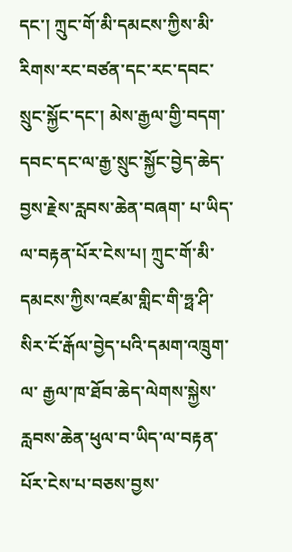དང་། ཀྲུང་གོ་མི་དམངས་ཀྱིས་མི་རིགས་རང་བཙན་དང་རང་དབང་སྲུང་སྐྱོང་དང་། མེས་རྒྱལ་གྱི་བདག་དབང་དང་ལ་རྒྱ་སྲུང་སྐྱོང་བྱེད་ཆེད་བྱས་རྗེས་རླབས་ཆེན་བཞག་ པ་ཡིད་ལ་བརྟན་པོར་ངེས་པ། ཀྲུང་གོ་མི་དམངས་ཀྱིས་འཛམ་གླིང་གི་ཧྥ་ཤི་སིར་ངོ་རྒོལ་བྱེད་པའི་དམག་འཁྲུག་ལ་ རྒྱལ་ཁ་ཐོབ་ཆེད་ལེགས་སྐྱེས་རླབས་ཆེན་ཕུལ་བ་ཡིད་ལ་བརྟན་པོར་ངེས་པ་བཅས་བྱས་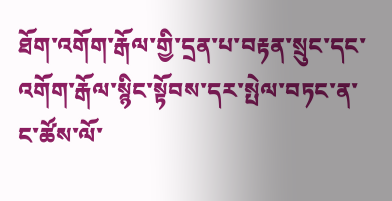ཐོག་འགོག་རྒོལ་གྱི་དྲན་པ་བརྟན་སྲུང་དང་འགོག་རྒོལ་སྙིང་སྟོབས་དར་སྤེལ་བཏང་ན་ ང་ཚོས་ལོ་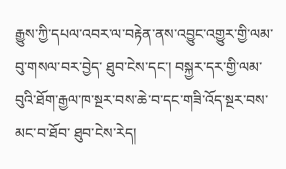རྒྱུས་ཀྱི་དཔལ་འབར་ལ་བརྟེན་ནས་འབྱུང་འགྱུར་གྱི་ལམ་བུ་གསལ་བར་བྱེད་ ཐུབ་ངེས་དང་། བསྐྱར་དར་གྱི་ལམ་བུའི་ཐོག་རྒྱལ་ཁ་སྔར་བས་ཆེ་བ་དང་གཟི་འོད་སྔར་བས་མང་བ་ཐོབ་ ཐུབ་ངེས་རེད།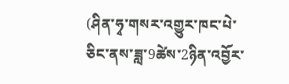(ཤིན་ཧྭ་གསར་འགྱུར་ཁང་པེ་ཅིང་ནས་ཟླ་9ཚེས་2ཉིན་འབྱོར་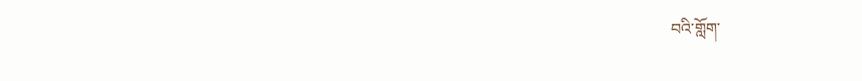བའི་གློག་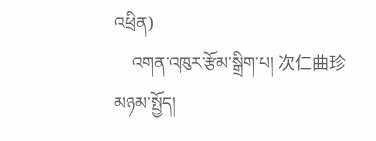འཕྲིན)
    འགན་འཁུར་རྩོམ་སྒྲིག་པ། 次仁曲珍
མཉམ་སྤྱོད།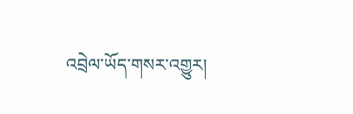འབྲེལ་ཡོད་གསར་འགྱུར།